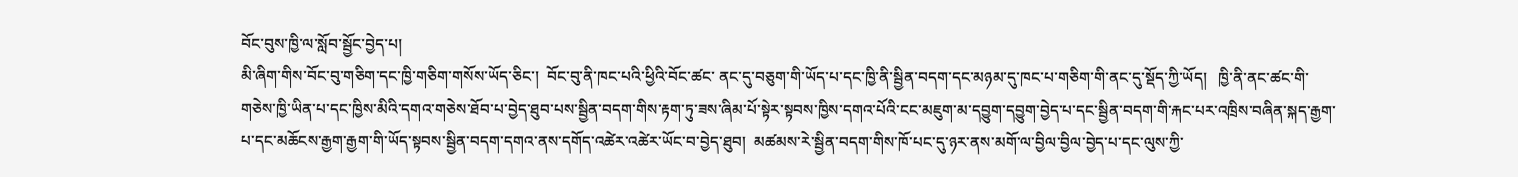བོང་བུས་ཁྱི་ལ་སློབ་སྦྱོང་བྱེད་པ།
མི་ཞིག་གིས་བོང་བུ་གཅིག་དང་ཁྱི་གཅིག་གསོས་ཡོད་ཅིང་།  བོང་བུ་ནི་ཁང་པའི་ཕྱིའི་བོང་ཚང་ ནང་དུ་བཅུག་གི་ཡོད་པ་དང་ཁྱི་ནི་སྦྱིན་བདག་དང་མཉམ་དུ་ཁང་པ་གཅིག་གི་ནང་དུ་སྡོད་ཀྱི་ཡོད།   ཁྱི་ནི་ནང་ཚང་གི་གཅེས་ཁྱི་ཡིན་པ་དང་ཁྱིས་མིའི་དགའ་གཅེས་ཐོབ་པ་བྱེད་ཐུབ་པས་སྦྱིན་བདག་གིས་རྟག་ཏུ་ཟས་ཞིམ་པོ་སྟེར་སྟབས་ཁྱིས་དགའ་པོའི་ངང་མཇུག་མ་དབྱུག་དབྱུག་བྱེད་པ་དང་སྦྱིན་བདག་གི་རྐང་པར་འཁྲིས་བཞིན་སྐད་རྒྱག་པ་དང་མཆོངས་རྒྱག་རྒྱག་གི་ཡོད་སྟབས་སྦྱིན་བདག་དགའ་ནས་དགོད་འཚེར་འཚེར་ཡོང་བ་བྱེད་ཐུབ།  མཚམས་རེ་སྦྱིན་བདག་གིས་ཁོ་པང་དུ་ཉར་ནས་མགོ་ལ་བྱིལ་བྱིལ་བྱེད་པ་དང་ལུས་ཀྱི་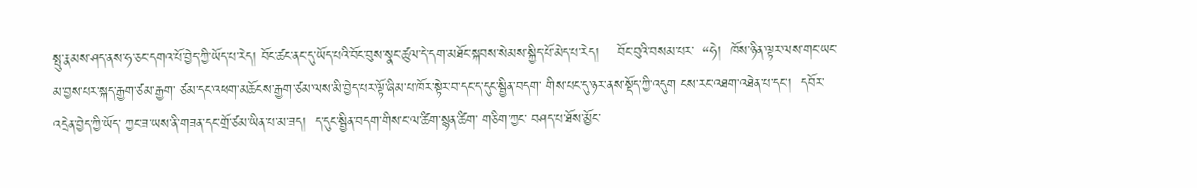སྤུ་རྣམས་ཤད་ནས་ཧ་ཅང་དགའ་པོ་བྱེད་ཀྱི་ཡོད་པ་རེད། བོང་ཚང་ནང་དུ་ཡོད་པའི་བོང་བུས་སྣང་ཚུལ་དེ་དག་མཐོང་སྐབས་སེམས་སྐྱིད་པོ་མེད་པ་རེད།    བོང་བུའི་བསམ་པར་  “ཧེ།  ཁོས་ཉིན་ལྟར་ལས་གང་ཡང་མ་བྱས་པར་སྐད་རྒྱག་ཙམ་རྒྱག་ ཙམ་དང་འཕག་མཆོངས་རྒྱག་ཙམ་ལས་མི་བྱེད་པར་ལྟོ་ཞིམ་པ་ཁོར་སྟེར་བ་དང་ད་དུང་སྦྱིན་བདག་ གིས་པང་དུ་ཉར་ནས་སྡོད་ཀྱི་འདུག ངས་རང་འཐག་འཐེན་པ་དང་།  དབོར་འདྲེན་བྱེད་ཀྱི་ཡོད་ ཀྱང་ཟ་ཡས་ནི་གཟན་དང་གྲོ་ཙམ་ཡིན་པ་མ་ཟད།  ད་དུང་སྦྱིན་བདག་གིས་ང་ལ་ཚིག་སྙན་ཚིག་ གཅིག་ཀྱང་ བཤད་པ་ཐོས་མྱོང་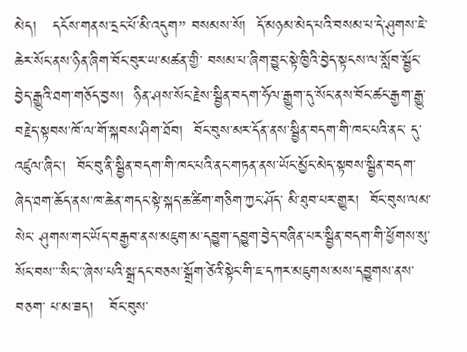མེད།   དངོས་གནས་དྲང་པོ་མི་འདུག” བསམས་སོ།  དོ་མཉམ་མེད་པའི་བསམ་པ་དེ་ཤུགས་ཇེ་ཆེར་སོང་ནས་ཉིན་ཞིག་བོང་བུར་ཡ་མཚན་གྱི་ བསམ་པ་ཞིག་བྱུང་སྟེ་ཁྱིའི་བྱེད་སྟངས་ལ་སློབ་སྦྱོང་བྱེད་རྒྱུའི་ཐག་གཅོད་བྱས།  ཉིན་ཤས་སོང་རྗེས་སྦྱིན་བདག་ཧོལ་རྒྱུག་དུ་སོང་ནས་བོང་ཚང་རྒྱག་རྒྱུ་བརྗེད་སྟབས་ཁོ་ལ་གོ་སྐབས་ཤིག་ཐོབ།  བོང་བུས་མར་དོན་ནས་སྦྱིན་བདག་གི་ཁང་པའི་ནང་ དུ་འཛུལ་ཞིང་།  བོང་བུ་ནི་སྦྱིན་བདག་གི་ཁང་པའི་ནང་གཏན་ནས་ཡོང་མྱོང་མེད་སྟབས་སྦྱིན་བདག་ཞེད་ཐག་ཆོད་ནས་ཁ་ཆེན་གདང་སྟེ་སྐད་ཆ་ཚིག་གཅིག་ཀྱང་ཤོད་ མི་ཐུབ་པར་གྱུར།  བོང་བུས་ལམ་སེང་ ཤུགས་གང་ཡོད་བརྒྱབ་ནས་མཇུག་མ་དབྱུག་དབྱུག་བྱེད་བཞིན་པར་སྦྱིན་བདག་གི་ཕྱོགས་སུ་སོང་བས་་་སིང་་་ཞེས་པའི་སྒྲ་དང་བཅས་སྒྲོག་ཙེའི་སྟེང་གི་ཇ་དཀར་མཇུགས་མས་དབྱུགས་ནས་བཅག་ པ་མ་ཟད།   བོང་བུས་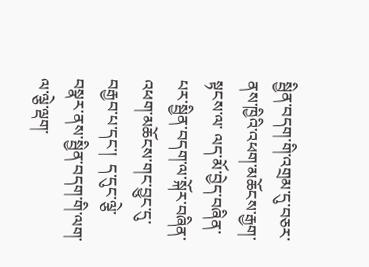སྦྱིན་བདག་གི་འགྲམ་དུ་བཅར་ནས་ཁྱིའི་འཕག་མཆོངས་རྒྱག་སྟངས་ལ་ ལད་མོ་བྱེད་བཞིན་པར་སྦྱིན་བདག་ལ་སྐོར་བཞིན་འཕག་མཆོངས་གང་བྱུང་དུ་བརྒྱབ་པ་དང་།  ད་དུང་ལྕེ་བསྣར་ནས་སྦྱིན་བདག་གི་ལག་ལ་ལྕེ་ལྡག་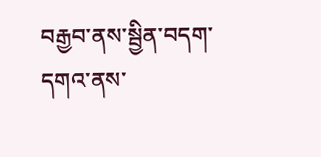བརྒྱབ་ནས་སྦྱིན་བདག་དགའ་ནས་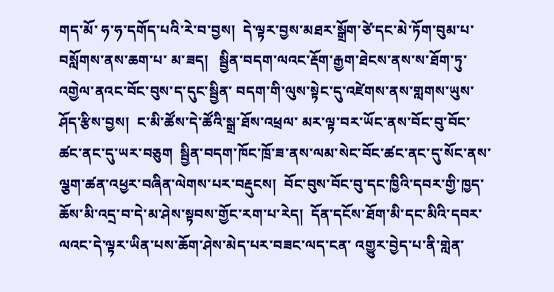གད་མོ་ ཧ་ཧ་དགོད་པའི་རེ་བ་བྱས།  དེ་ལྟར་བྱས་མཐར་སྒྲོག་ཙེ་དང་མེ་ཏོག་བུམ་པ་བསློགས་ནས་ཆག་པ་ མ་ཟད།   སྦྱིན་བདག་ལའང་རྡོག་རྒྱག་ཐེངས་ནས་ས་ཐོག་ཏུ་འགྱེལ་ནའང་བོང་བུས་ད་དུང་སྦྱིན་ བདག་གི་ལུས་སྟེང་དུ་འཛེགས་ནས་གླགས་ཡུས་ཤོད་རྩིས་བྱས།  ང་མི་ཚོས་དེ་ཚོའི་སྒྲ་ཐོས་འཕྲལ་ མར་ལྟ་བར་ཡོང་ནས་བོང་བུ་བོང་ཚང་ནང་དུ་ཡར་བཅུག  སྦྱིན་བདག་ཁོང་ཁྲོ་ཟ་ནས་ལམ་སེང་བོང་ཚང་ནང་དུ་སོང་ནས་ལྕག་ཚན་འཕྱར་བཞིན་ལེགས་པར་བརྡུངས།  བོང་བུས་བོང་བུ་དང་ཁྱིའི་དབར་གྱི་ཁྱད་ཆོས་མི་འདྲ་བ་དེ་མ་ཤེས་སྟབས་གྱོང་རག་པ་རེད།  དོན་དངོས་ཐོག་མི་དང་མིའི་དབར་ལའང་དེ་ལྟར་ཡིན་པས་ཆོག་ཤེས་མེད་པར་བཟང་ལད་ངན་ འགྱུར་བྱེད་པ་ནི་གླེན་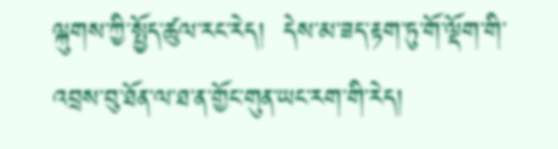ལྐུགས་ཀྱི་སྤྱོད་ཚུལ་རང་རེད།  དེས་མ་ཟད་རྟག་ཏུ་གོ་ལྡོག་གི་འབྲས་བུ་ཐོན་ལ་ཐ་ན་གྱོང་གུན་ཡང་རག་གི་རེད།